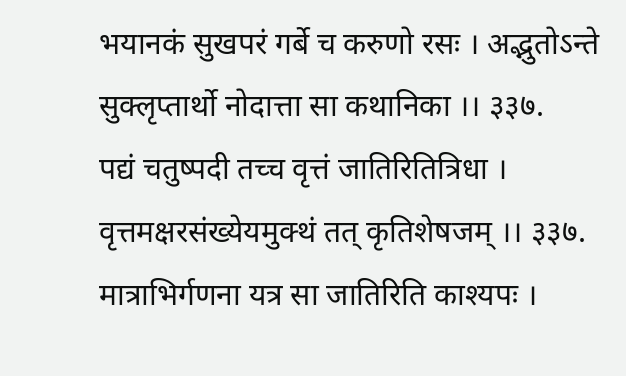भयानकं सुखपरं गर्बे च करुणो रसः । अद्भुतोऽन्ते सुक्लृप्तार्थो नोदात्ता सा कथानिका ।। ३३७.
पद्यं चतुष्पदी तच्च वृत्तं जातिरितित्रिधा । वृत्तमक्षरसंख्येयमुक्थं तत् कृतिशेषजम् ।। ३३७.
मात्राभिर्गणना यत्र सा जातिरिति काश्यपः ।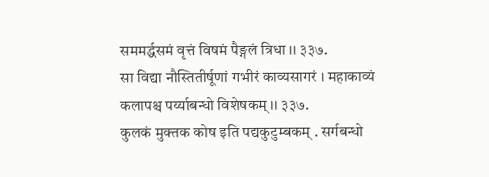सममर्द्धसमं वृत्तं विषमं पैङ्गलं त्रिधा ।। ३३७.
सा विद्या नौस्तितीर्षूणां गभीरं काव्यसागरं । महाकाव्यं कलापश्च पर्य्याबन्धो विशेषकम् ।। ३३७.
कुलकं मुक्तक कोष इति पद्यकुटुम्बकम् . सर्गबन्धो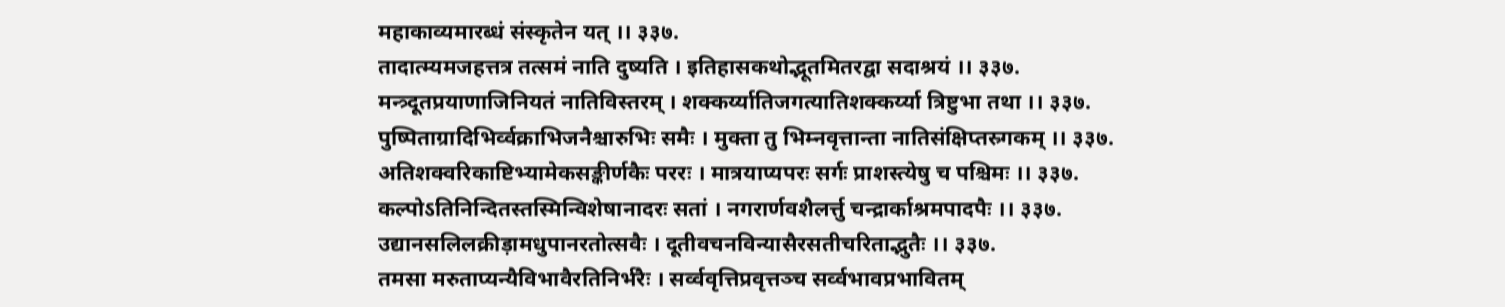महाकाव्यमारब्धं संस्कृतेन यत् ।। ३३७.
तादात्म्यमजहत्तत्र तत्समं नाति दुष्यति । इतिहासकथोद्भूतमितरद्वा सदाश्रयं ।। ३३७.
मन्त्र्दूतप्रयाणाजिनियतं नातिविस्तरम् । शक्कर्य्यातिजगत्यातिशक्कर्य्या त्रिष्टुभा तथा ।। ३३७.
पुष्पिताग्रादिभिर्व्वक्राभिजनैश्चारुभिः समैः । मुक्ता तु भिम्नवृत्तान्ता नातिसंक्षिप्तस्र्गकम् ।। ३३७.
अतिशक्वरिकाष्टिभ्यामेकसङ्कीर्णकैः पररः । मात्रयाप्यपरः सर्गः प्राशस्त्येषु च पश्चिमः ।। ३३७.
कल्पोऽतिनिन्दितस्तस्मिन्विशेषानादरः सतां । नगरार्णवशैलर्त्तु चन्द्रार्काश्रमपादपैः ।। ३३७.
उद्यानसलिलक्रीड़ामधुपानरतोत्सवैः । दूतीवचनविन्यासैरसतीचरिताद्भुतैः ।। ३३७.
तमसा मरुताप्यन्यैविभावैरतिनिर्भरैः । सर्व्ववृत्तिप्रवृत्तञ्च सर्व्वभावप्रभावितम्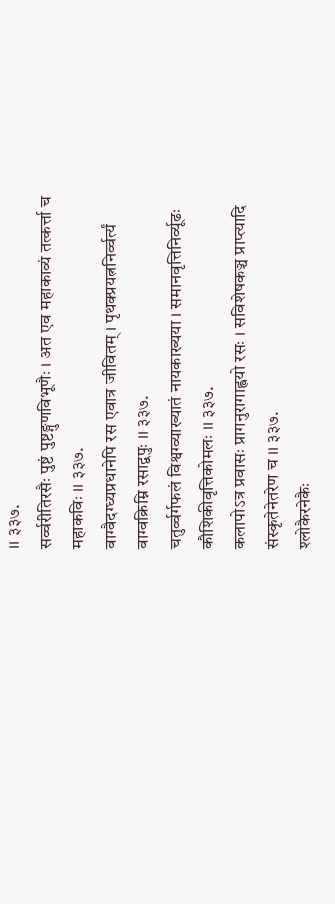।। ३३७.
सर्व्वरीतिरसैः पुष्टं पुष्टङ्गुणविभूणैः । अत एव महाकाव्यं तत्कर्त्ता च महाकविः ।। ३३७.
वाग्वैदग्ध्यप्रधानेपि रस एवात्र जीवितम् । पृथक्प्रयत्ननिर्व्वर्त्यं वाग्वक्रिम्नि रसाद्वपुः ।। ३३७.
चतुर्व्वर्गफलं विश्वग्व्याख्यातं नायकाख्यया । समानवृत्तिनिर्व्यूढः कौशिकीवृत्तिकोमलः ।। ३३७.
कलापोऽत्र प्रवासः प्रागनुरागाह्वयो रसः । सविशेषकञ्च प्राप्त्यादि संस्कृतेनेतरेण च ।। ३३७.
श्लोकैरनेकैः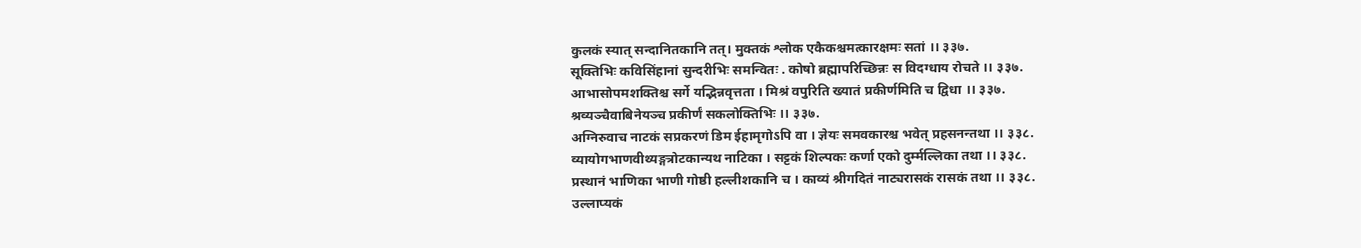कुलकं स्यात् सन्दानितकानि तत्। मुक्तकं श्लोक एकैकश्चमत्कारक्षमः सतां ।। ३३७.
सूक्तिभिः कविसिंहानां सुन्दरीभिः समन्वितः . कोषो ब्रह्मापरिच्छिन्नः स विदग्धाय रोचते ।। ३३७.
आभासोपमशक्तिश्च सर्गे यद्भिन्नवृत्तता । मिश्रं वपुरिति ख्यातं प्रकीर्णमिति च द्विधा ।। ३३७.
श्रव्यञ्चैवाबिनेयञ्च प्रकीर्णं सकलोक्तिभिः ।। ३३७.
अग्निरुवाच नाटकं सप्रकरणं डिम ईहामृगोऽपि वा । ज्ञेयः समवकारश्च भवेत् प्रहसनन्तथा ।। ३३८.
व्यायोगभाणवीथ्यङ्गत्रोटकान्यथ नाटिका । सट्टकं शिल्पकः कर्णा एको दुर्म्मल्लिका तथा ।। ३३८.
प्रस्थानं भाणिका भाणी गोष्ठी हल्लीशकानि च । काव्यं श्रीगदितं नाट्यरासकं रासकं तथा ।। ३३८.
उल्लाप्यकं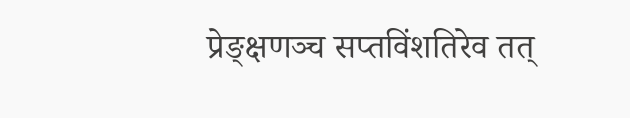प्रेङ्क्षणञ्च सप्तविंशतिरेव तत्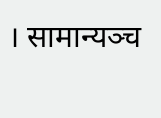। सामान्यञ्च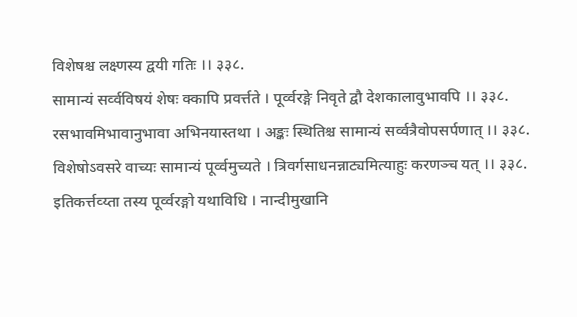विशेषश्च लक्ष्णस्य द्वयी गतिः ।। ३३८.
सामान्यं सर्व्वविषयं शेषः क्कापि प्रवर्त्तते । पूर्व्वरङ्गे निवृते द्वौ देशकालावुभावपि ।। ३३८.
रसभावमिभावानुभावा अभिनयास्तथा । अङ्कः स्थितिश्च सामान्यं सर्व्वत्रैवोपसर्पणात् ।। ३३८.
विशेषोऽवसरे वाच्यः सामान्यं पूर्व्वमुच्यते । त्रिवर्गसाधनन्नाट्यमित्याहुः करणञ्च यत् ।। ३३८.
इतिकर्त्तव्य्ता तस्य पूर्व्वरङ्गो यथाविधि । नान्दीमुखानि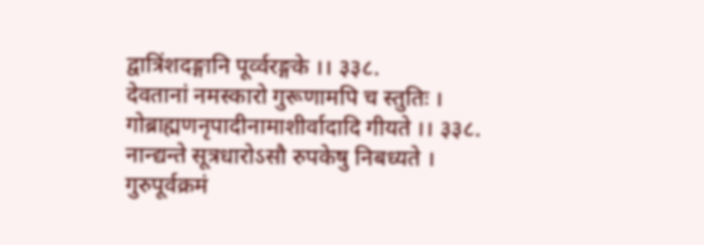द्वात्रिंशदङ्गानि पूर्व्वरङ्गके ।। ३३८.
देवतानां नमस्कारो गुरूणामपि च स्तुतिः । गोब्राह्मणनृपादीनामाशीर्वादादि गीयते ।। ३३८.
नान्द्यन्ते सूत्रधारोऽसौ रुपकेषु निबध्यते । गुरुपूर्वक्रमं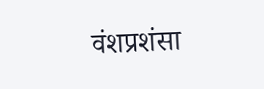वंशप्रशंसा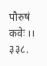पौरुषं कवेः ।। ३३८.